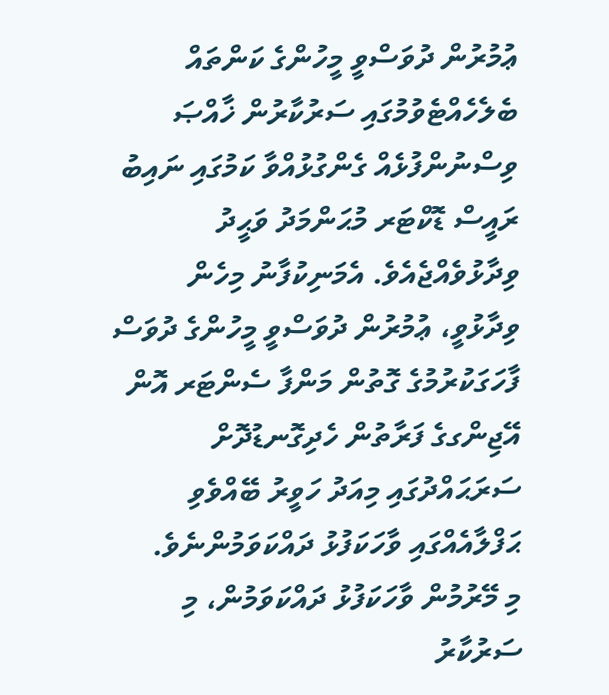ޢުމުރުން ދުވަސްވީ މީހުންގެ ކަންތައް ބެލެހެއްޓެވުމުގައި ސަރުކާރުން ޚާއްޞަ ވިސްނުންފުޅެއް ގެންގުޅުއްވާ ކަމުގައި ނައިބު ރައީސް ޑޮކްޓަރ މުޙަންމަދު ވަޙީދު ވިދާޅުވެއްޖެއެވެ. އެމަނިކުފާނު މިހެން ވިދާޅުވީ، ޢުމުރުން ދުވަސްވީ މީހުންގެ ދުވަސް ފާހަގަކުރުމުގެ ގޮތުން މަންފާ ސެންޓަރ އޮން އޭޖިންގގެ ފަރާތުން ހެދިގޮނޑުދޮށް ސަރަޙައްދުގައި މިއަދު ހަވީރު ބޭއްވެވި ޙަފްލާއެއްގައި ވާހަކަފުޅު ދައްކަވަމުންނެވެ.
މި މޭރުމުން ވާހަކަފުޅު ދައްކަވަމުން، މި ސަރުކާރު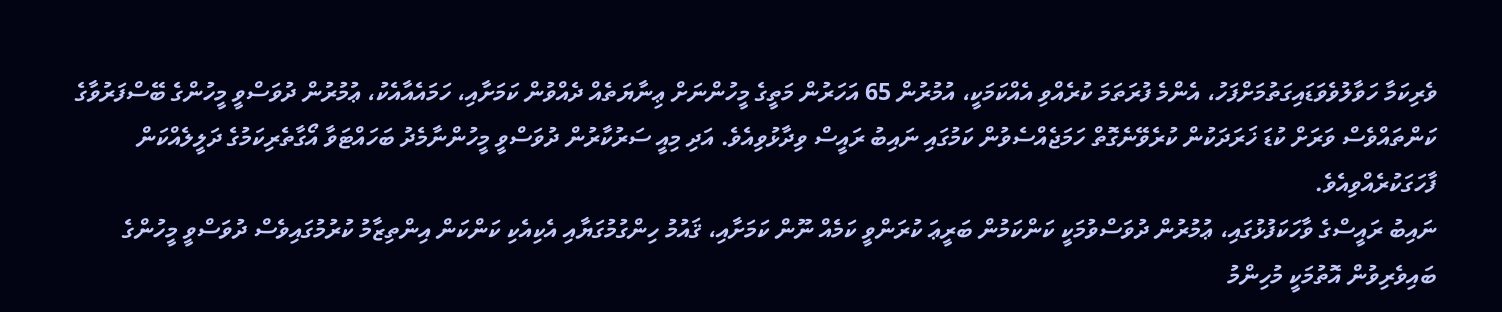ވެރިކަމާ ހަވާލުވެވަޑައިގަތުމަށްފަހު، އެންމެ ފުރަތަމަ ކުރެއްވި އެއްކަމަކީ، އުމުރުން 65 އަހަރުން މަތީގެ މީހުންނަށް ޢިނާޔަތެއް ދެއްވުން ކަމަށާއި، ހަމައެއާއެކު، ޢުމުރުން ދުވަސްވީ މީހުންގެ ބޭސްފަރުވާގެ ކަންތައްވެސް ވަރަށް ކުޑަ ޚަރަދަކުން ކުރެވޭނެގޮތް ހަމަޖެއްސެވުން ކަމުގައި ނައިބު ރައީސް ވިދާޅުވިއެވެ. އަދި މިއީ ސަރުކާރުން ދުވަސްވީ މީހުންނާމެދު ބަހައްޓަވާ އޯގާތެރިކަމުގެ ދަލީލެއްކަން ފާހަގަކުރެއްވިއެވެ.
ނައިބު ރައީސްގެ ވާހަކަފުޅުގައި، ޢުމުރުން ދުވަސްވުމަކީ ކަންކަމުން ބަރީޢަ ކުރަންވީ ކަމެއް ނޫން ކަމަށާއި، ޤައުމު ހިންގުމުގަޔާއި އެކިއެކި ކަންކަން އިންތިޒާމު ކުރުމުގައިވެސް ދުވަސްވީ މީހުންގެ ބައިވެރިވުން އޮތުމަކީ މުހިންމު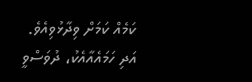ކަމެއް ކަމަށް ވިދާޅުވިއެވެ. އަދި ހަމައެއާއެކު، ދުވަސްވީ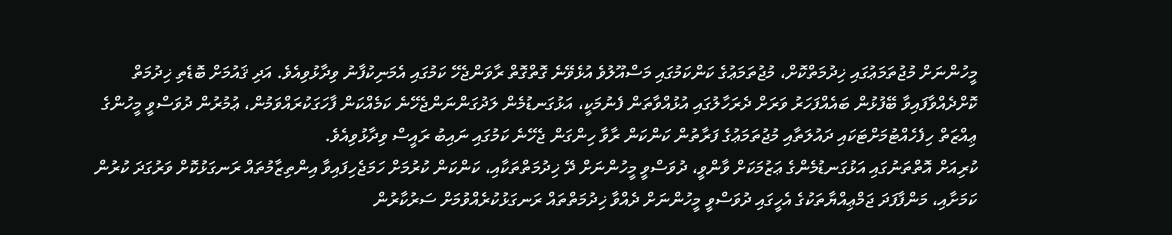މީހުންނަށް މުޖުތަމަޢުގައި ޚިދުމަތްކޮށް، މުޖުތަމަޢުގެ ކަންކަމުގައި މަސްއޫލުވެ އުޅެވޭނެ ގޮތްގޮތް ރާވަންޖެހޭ ކަމުގައި އެމަނިކުފާނު ވިދާޅުވިއެވެ. އަދި ޤައުމަށް ބޮޑެތި ޚިދުމަތް ކޮށްދެއްވާފައިވާ ބޭފުޅުން ބައެއްފަހަރު ވަރަށް ދެރަހާލުގައި އުޅުއްވާތަން ފެނުމަކީ، އަޅުގަނޑުމެން ލަދުގަންނަންޖެހޭނެ ކަމެއްކަން ފާހަގަކުރައްވަމުން، ޢުމުރުން ދުވަސްވީ މީހުންގެ ޢިއްޒަތް ހިފެހެއްޓުމަށްޓަކައި ދައުލަތާއި މުޖުތަމަޢުގެ ފަރާތުން ކަންކަން ރާވާ ހިންގަން ޖެހޭނެ ކަމުގައި ނައިބު ރައީސް ވިދާޅުވިއެވެ.
ކުރިއަށް އޮތްތަނުގައި އަޅުގަނޑުމެންގެ ޢަޒުމަކަށް ވާންވީ، ދުވަސްވީ މީހުންނަށް ދޭ ޚިދުމަތްތަކާއި، ކަންކަން ކުރުމަށް ހަމަޖެހިފައިވާ އިންތިޒާމުތައް ރަނގަޅުކޮށް ވަރުގަދަ ކުރުން ކަމަށާއި، މަންފާފަދަ ޖަމްޢިއްޔާތަކުގެ އެހީގައި ދުވަސްވީ މީހުންނަށް ދެއްވާ ޚިދުމަތްތައް ރަނގަޅުކުރެއްވުމަށް ސަރުކާރުން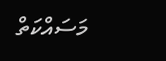މަސައްކަތް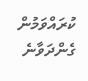ކުރައްވަމުން ގެންދަވާނެ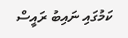ކަމުގައި ނައިބު ރައީސް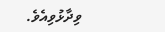ވިދާޅުވިއެވެ.